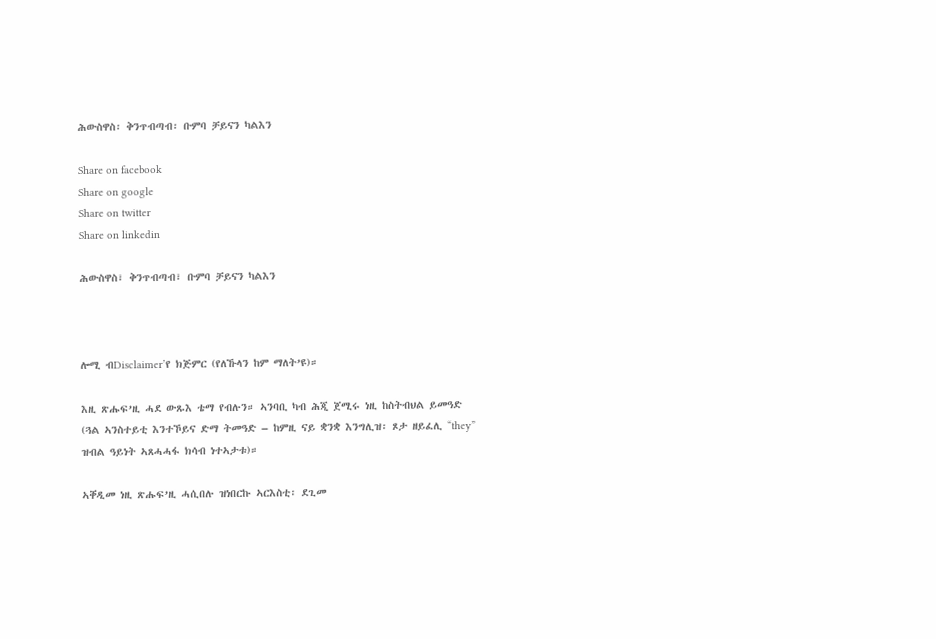ሕውስዋስ፡ ቅንጥብጣብ፡ ቡምባ ቻይናን ካልእን

Share on facebook
Share on google
Share on twitter
Share on linkedin

ሕውስዋስ፣ ቅንጥብጣብ፣ ቡምባ ቻይናን ካልእን



ሎሚ ብDisclaimer’የ ክጅምር (የለኹላን ከም ማለት’ዩ)።

እዚ ጽሑፍ’ዚ ሓደ ውጹእ ቴማ የብሉን። ኣንባቢ ካብ ሕጂ ጀሚሩ ነዚ ከስትብህል ይመዓድ (ጓል ኣንስተይቲ እንተኾይና ድማ ትመዓድ – ከምዚ ናይ ቋንቋ እንግሊዝ፡ ጾታ ዘይፈሊ “they” ዝብል ዓይነት ኣጸሓሓፋ ክሳብ ነተኣታቱ)።

ኣቐዲመ ነዚ ጽሑፍ’ዚ ሓሲበሉ ዝነበርኩ ኣርእስቲ፡ ደጊመ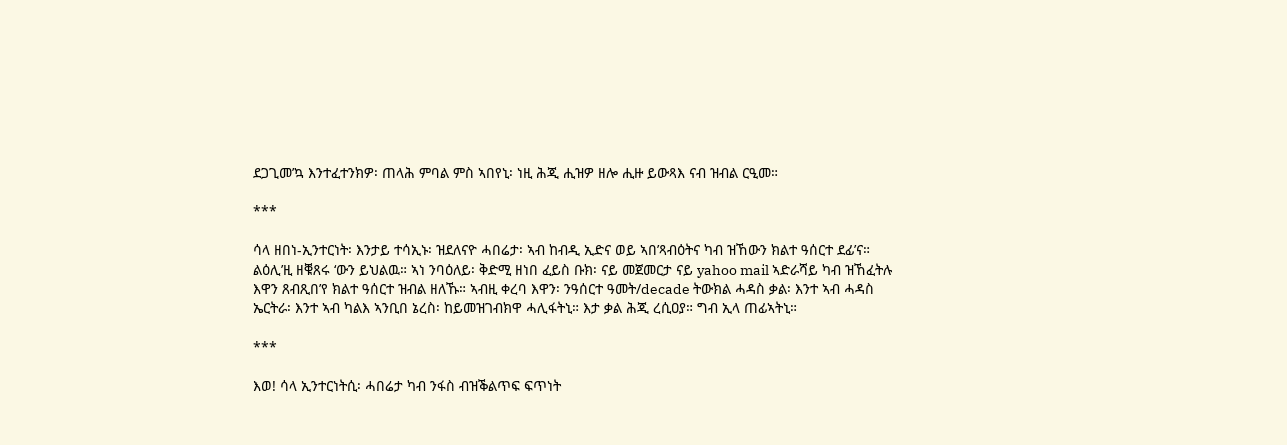ደጋጊመ’ኳ እንተፈተንክዎ፡ ጠላሕ ምባል ምስ ኣበየኒ፡ ነዚ ሕጂ ሒዝዎ ዘሎ ሒዙ ይውጻእ ናብ ዝብል ርዒመ።

***

ሳላ ዘበነ-ኢንተርነት፡ እንታይ ተሳኢኑ፡ ዝደለናዮ ሓበሬታ፡ ኣብ ከብዲ ኢድና ወይ ኣበ’ጻብዕትና ካብ ዝኸውን ክልተ ዓሰርተ ደፊ’ና።  ልዕሊ’ዚ ዘቑጸሩ ‘ውን ይህልዉ። ኣነ ንባዕለይ፡ ቅድሚ ዘነበ ፈይስ ቡክ፡ ናይ መጀመርታ ናይ yahoo mail ኣድራሻይ ካብ ዝኸፈትሉ እዋን ጸብጺበ’የ ክልተ ዓሰርተ ዝብል ዘለኹ። ኣብዚ ቀረባ እዋን፡ ንዓሰርተ ዓመት/decade ትውክል ሓዳስ ቃል፡ እንተ ኣብ ሓዳስ ኤርትራ፡ እንተ ኣብ ካልእ ኣንቢበ ኔረስ፡ ከይመዝገብክዋ ሓሊፋትኒ። እታ ቃል ሕጂ ረሲዐያ። ግብ ኢላ ጠፊኣትኒ።

***

እወ! ሳላ ኢንተርነትሲ፡ ሓበሬታ ካብ ንፋስ ብዝቕልጥፍ ፍጥነት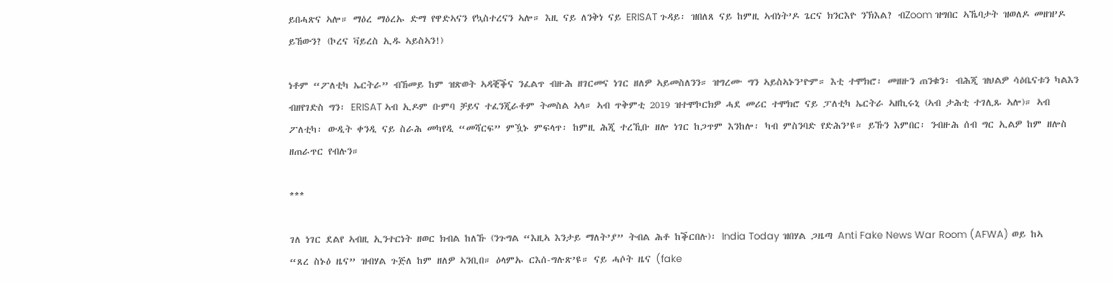ይበሓጽና ኣሎ። ማዕረ ማዕረኡ ድማ የዋድኣናን የኳስተረናን ኣሎ። እዚ ናይ ለንቅነ ናይ ERISAT ጉዳይ፡ ዝበለጸ ናይ ከምዚ ኣብነት’ዶ ጌርና ክንርእዮ ንኽእል? ብZoom ዝግበር ኣኼባታት ዝወለዶ መዘዝ’ዶ ይኸውን? (ኮረና ቫይረስ ኢዱ ኣይስኣን!)

ነቶም “ፖለቲካ ኤርትራ” ብኸመይ ከም ዝጽወት ኣዳቒቕና ንፈልጥ ብዙሕ ዘገርመና ነገር ዘለዎ ኣይመስለንን። ዝግረሙ ግን ኣይስኣኑን’ዮም። እቲ ተሞክሮ፡ መዘዙን ጠንቁን፡ ብሕጂ ዝህልዎ ሳዕቤናቱን ካልእን ብዘየገድስ ግን፡ ERISAT ኣብ ኢዶም ቡምባ ቻይና ተፈንጂራቶም ትመስል ኣላ። ኣብ ጥቅምቲ 2019 ዝተሞኮርክዎ ሓደ መሪር ተሞክሮ ናይ ፓለቲካ ኤርትራ ኣዘኪሩኒ (ኣብ ታሕቲ ተገሊጹ ኣሎ)። ኣብ ፖለቲካ፡ ውዲት ቀንዲ ናይ ስራሕ መካየዲ “መሻርፍ” ምዃኑ ምፍላጥ፡ ከምዚ ሕጂ ተረኺቡ ዘሎ ነገር ከጋጥም እንከሎ፡ ካብ ምስንባድ የድሕን’ዩ። ይኹን እምበር፡ ንብዙሕ ሰብ ግር ኢልዎ ከም ዘሎስ ዘጠራጥር የብሉን።

***

ገለ ነገር ደልየ ኣብዚ ኢንተርነት ዘወር ክብል ከለኹ (ንጉግል “እዚኣ እንታይ ማለት’ያ” ትብል ሕቶ ከቕርበሉ)፡ India Today ዝበሃል ጋዜጣ Anti Fake News War Room (AFWA) ወይ ከኣ “ጸረ ስኑዕ ዜና” ዝብሃል ጉጅለ ከም ዘለዎ ኣንቢበ። ዕላምኡ ርእሰ-ግሉጽ’ዩ። ናይ ሓሶት ዜና (fake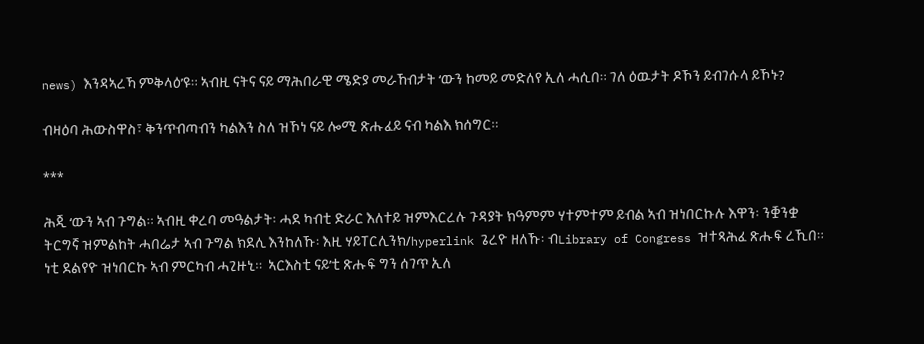news) እንዳኣረኻ ምቅላዕ’ዩ። ኣብዚ ናትና ናይ ማሕበራዊ ሜድያ መራኸብታት ‘ውን ከመይ መድለየ ኢለ ሓሲበ። ገለ ዕዉታት ዶኾን ይብገሱላ ይኾኑ?

ብዛዕባ ሕውስዋስ፣ ቅንጥብጣብን ካልእን ስለ ዝኾነ ናይ ሎሚ ጽሑፈይ ናብ ካልእ ክሰግር።

***

ሕጂ ‘ውን ኣብ ጉግል። ኣብዚ ቀረባ መዓልታት፡ ሓደ ካብቲ ድራር እለተይ ዝምእርረሉ ጉዳያት ክዓምም ሃተምተም ይብል ኣብ ዝነበርኩሉ እዋን፡ ንቛንቋ ትርግኛ ዝምልከት ሓበሬታ ኣብ ጉግል ክደሊ እንከለኹ፡ እዚ ሃይፐርሊንክ/hyperlink ጌረዮ ዘለኹ፡ ብLibrary of Congress ዝተጻሕፈ ጽሑፍ ረኺበ። ነቲ ደልየዮ ዝነበርኩ ኣብ ምርካብ ሓጊዙኒ።  ኣርእስቲ ናይ’ቲ ጽሑፍ ግን ሰገጥ ኢለ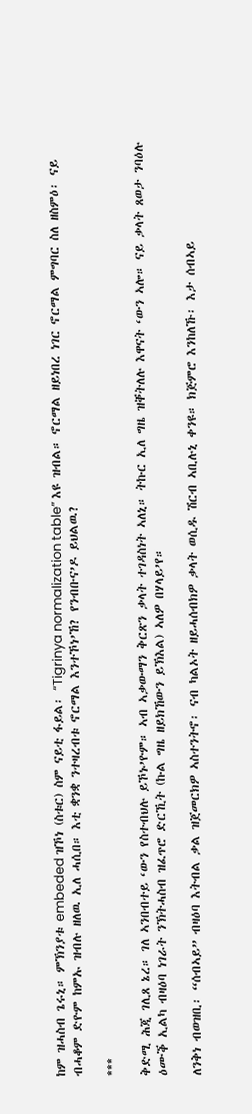ከም ዝሓስብ ጌሩኒ። ምኽንያቱ embeded ዝኾነ (ስቱር) ስም ናይቲ ፋይል፡ “Tigrinya normalization table” እዩ ዝብል። ኖርማል ዘይነበረ ነገር ኖርማል ምግባር ስለ ዘስምዕ፡ ናይ ብሓቆም ድዮም ከምኡ ዝብሉ ዘለዉ ኢለ ሓሲበ። እቲ ቋንቋ ንተዛረብቱ ኖርማል እንተኾነ’ኸ? የንብቡና’ዶ ይህልዉ?

***

ቅድሚ ሕጂ ገሊጸ ኔረ። ገለ ኣንበብተይ ‘ውን የስተብህሉ ይኾኑ’ዮም። ኣብ ኣቃውማን ቅርጽን ቃላት ተገዳስነት ኣለኒ። ትኩር ኢለ ግዜ ዝቐትለሉ እዋናት ‘ውን ኣሎ። ናይ ቃላት ጸወታ ንባዕሉ ዕሙቕ ኢልካ ብዛዕባ ነገራት ንኽትሓስብ ዝፈጥሮ ድርኺት (ኩል ግዜ ዘይክኸውን ይኽእል) ኣለዎ በሃላይ’የ።

ለንቅነ ብወዝቢ፡ “ሰብኣይ” ብዛዕባ እትብል ቃል ዝጀመርክዎ ኣስተንትኖ፡ ናብ ካልኦት ዘይሓሰብክዎ ቃላት ወሲዱ ሽርብ ኣቢሉኒ ቀንዩ። ክጅምሮ እንከለኹ፡ እታ ሰብኣይ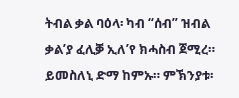ትብል ቃል ባዕላ፡ ካብ “ሰብ” ዝብል ቃል’ያ ፈሊቓ ኢለ’የ ክሓስብ ጀሚረ። ይመስለኒ ድማ ከምኡ። ምኽንያቱ፡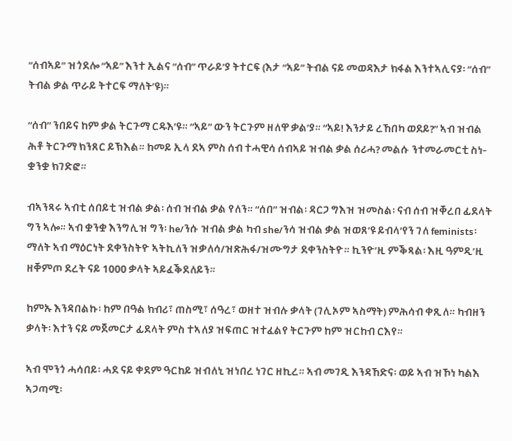“ሰብኣይ” ዝጎደሎ “ኣይ” እንተ ኢልና “ሰብ” ጥራይ’ያ ትተርፍ (እታ “ኣይ” ትብል ናይ መወዳእታ ክፋል እንተኣሊናያ፡ “ሰብ” ትብል ቃል ጥራይ ትተርፍ ማለት’ዩ)።

“ሰብ” ንበይና ከም ቃል ትርጉማ ርዱእ’ዩ። “ኣይ” ውን ትርጉም ዘለዋ ቃል’ያ። “ኣይ! እንታይ ረኸበካ ወደይ?” ኣብ ዝብል ሕቶ ትርጉማ ክንጸር ይኽእል። ከመይ ኢላ ደኣ ምስ ሰብ ተሓዊሳ ሰብኣይ ዝብል ቃል ሰሪሓ? መልሱ ንተመራመርቲ ስነ-ቋንቋ ክገድፎ።

ብኣንጻሩ ኣብቲ ሰበይቲ ዝብል ቃል፡ ሰብ ዝብል ቃል የለን። “ሰበ” ዝብል፡ ዳርጋ ግእዝ ዝመስል፡ ናብ ሰብ ዝቐረበ ፊደላት ግን ኣሎ። ኣብ ቋንቋ እንግሊዝ ግን፡ he/ንሱ ዝብል ቃል ካብ she/ንሳ ዝብል ቃል ዝወጸ’ዩ ይብላ’የን ገለ feminists፡ ማለት ኣብ ማዕርነት ደቀንስትዮ ኣትኪለን ዝቃለሳ/ዝጽሕፋ/ዝሙግታ ደቀንስትዮ። ኪንዮ’ዚ ምቕጻል፡ እዚ ዓምዲ’ዚ ዘቐምጦ ደረት ናይ 1000 ቃላት ኣይፈቕደለይን።

ከምኡ እንዳበልኩ፡ ከም በዓል ክብሪ፣ ጠስሚ፣ ሰዓረ፣ ወዘተ ዝብሉ ቃላት (ገሊኦም ኣስማት) ምሕሳብ ቀጺለ። ካብዘን ቃላት፡ እተን ናይ መጀመርታ ፊደላት ምስ ተኣለያ ዝፍጠር ዝተፈልየ ትርጉም ከም ዝርከብ ርእየ።

ኣብ ሞንጎ ሓሳበይ፡ ሓደ ናይ ቀደም ዓርከይ ዝብለኒ ዝነበረ ነገር ዘኪረ። ኣብ መገዲ እንዳኸድና፡ ወይ ኣብ ዝኾነ ካልእ ኣጋጣሚ፡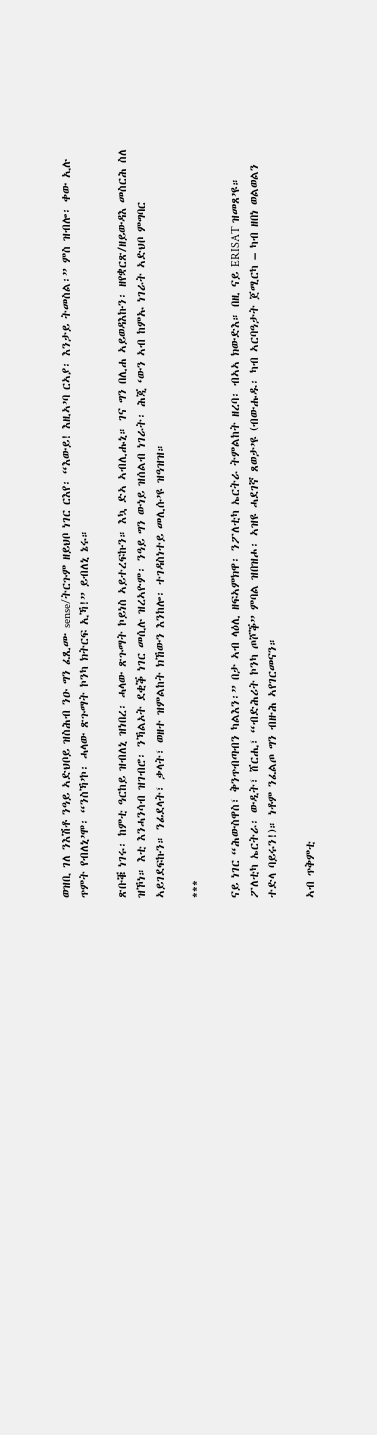ወዝቢ ገለ ንእሽቶ ንዓይ ኣድህቦይ ዝስሕብ ንዑ ግን ፈጺሙ sense/ትርጉም ዘይህቦ ነገር ርእየ፡ “እውይ! እዚኣ’ባ ርኣያ፡ እንታይ ትመስል፡” ምስ ዝብሎ፡ ቀው ኢሉ ጥምት የብለኒ’ሞ፡ “ንስኻ’ኮ፡ ሓላው ጽጉማት ኮንካ ክትርፍ ኢኻ!” ይብለኒ ኔሩ።

ጽቡቑ ነገሩ፡ ከምቲ ዓርከይ ዝብለኒ ዝነበረ፡ ሓላው ጽጉማት ኮይነስ ኣይተረፍኩን። እኳ ድኣ ኣብሊሑኒ። ገና ግን በሊሐ ኣይወዳእኩን፡ ዘየቋርጽ/ዘይውዳእ መስርሕ ስለ ዝኾነ። እቲ እንሓንሳብ ዝገብሮ፡ ንኻልኦት ደቂቕ ነገር መሲሉ ዝረኣዮም፡ ንዓይ ግን ውነይ ዝሰልብ ነገራት፡ ሕጂ ‘ውን ኣብ ከምኡ ነገራት ኣድህቦ ምግባር ኣይገደፍኩን። ንፊደላት፣ ቃላት፣ ወዘተ ዝምልከት ክኸውን እንከሎ፡ ተገዳስነተይ መሊሱ’ዩ ዝዓዝዝ።

***

ናይ ነገር “ሕውስዋስ፣ ቅንጥብጣብን ካልእን፡” በታ ኣብ ላዕሊ ዘፍኣምክዋ፡ ንፖለቲካ ኤርትራ ትምልከት ዘረባ፡ ብኣኣ ክውድእ። በዚ ናይ ERISAT ዝመጸ’ዩ። ፖለቲካ ኤርትራ፡ ውዲት፣ ሸርሒ፣ “ብድሕሪት ኮንካ ጦሾቕ” ምባል ዝበዝሖ፡ ኣዝዩ ሓደገኛ ጸወታ’ዩ (ብውሑዱ፡ ካብ ኣርባዓታት ጀሚርካ – ካብ ዘበነ ወልወልን ተድላ ባይሩን!)። ነቶም ንፈልጦ ግን ብዙሕ ኣየገርመናን።

ኣብ ጥቅምቲ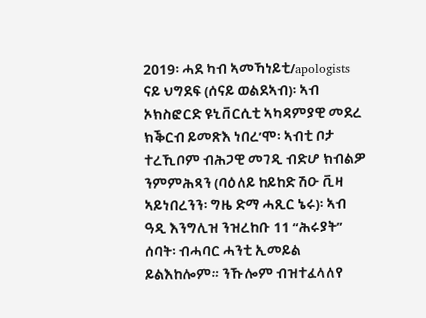2019፡ ሓደ ካብ ኣመኻነይቲ/apologists ናይ ህግደፍ (ሰናይ ወልደኣብ)፡ ኣብ ኦክስፎርድ ዩኒቨርሲቲ ኣካዳምያዊ መደረ ክቕርብ ይመጽእ ነበረ’ሞ፡ ኣብቲ ቦታ ተረኺቦም ብሕጋዊ መገዲ ብድሆ ክብልዎ ንምምሕጻን (ባዕለይ ከይከድ ሽዑ ቪዛ ኣይነበረንን፡ ግዜ ድማ ሓጺር ኔሩ)፡ ኣብ ዓዲ እንግሊዝ ንዝረከቡ 11 “ሕሩያት” ሰባት፡ ብሓባር ሓንቲ ኢመይል ይልእከሎም። ንኹሎም ብዝተፈላለየ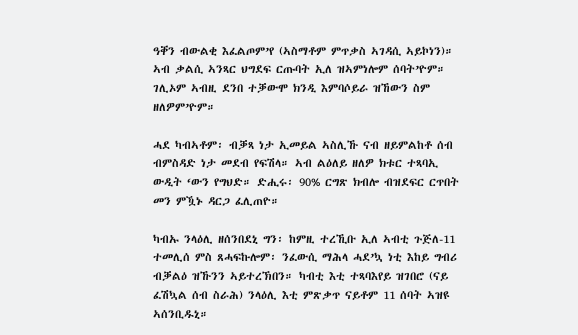ዓቐን ብውልቂ እፈልጦም’የ (ኣስማቶም ምጥቃስ ኣገዳሲ ኣይኮነን)። ኣብ ቃልሲ ኣንጻር ህግደፍ ርጡባት ኢለ ዝኣምነሎም ሰባት’ዮም። ገሊኦም ኣብዚ ደንበ ተቓውሞ ክንዲ እምባሶይራ ዝኸውን ስም ዘለዎም’ዮም።

ሓደ ካብኣቶም፡ ብቓጻ ነታ ኢመይል ኣስሊኹ ናብ ዘይምልከቶ ሰብ ብምስዳድ ነታ መደብ የፍሽላ። ኣብ ልዕለይ ዘለዎ ክቱር ተጻባኢ ውዲት ‘ውን የግህድ። ድሒሩ፡ 90% ርግጽ ክብሎ ብዝደፍር ርጥበት መን ምዃኑ ዳርጋ ፈሊጠዮ።

ካብኡ ንላዕሊ ዘሰንበደኒ ግን፡ ከምዚ ተረኺቡ ኢለ ኣብቲ ጉጅለ-11 ተመሊሰ ምስ ጸሓፍኩሎም፡ ንፈውሲ ማሕላ ሓደ’ኳ ነቲ እከይ ግብሪ ብቓልዕ ዝኹንን ኣይተረኽበን። ካብቲ እቲ ተጻባእየይ ዝገበሮ (ናይ ፈሽኳል ሰብ ስራሕ) ንላዕሊ እቲ ምጽቃጥ ናይቶም 11 ሰባት ኣዝዩ ኣሰንቢዱኒ።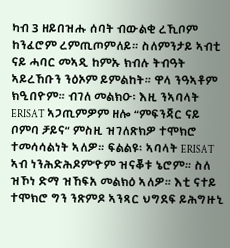ካብ 3 ዘይበዝሑ ሰባት ብውልቂ ረኺቦም ከንፈሮም ረምጢጦምለይ። ስለምንታይ ኣብቲ ናይ ሓባር መኣዲ ከምኡ ክብሉ ትብዓት ኣይረኸቡን ንዕኦም ይምልከት። ዋላ ንዓኣቶም ክዒበዮም። ብገለ መልክዑ፡ እዚ ንኣባላት ERISAT ኣጋጢምዎም ዘሎ “ምፍንጃር ናይ ቦምባ ቻይና” ምስዚ ዝገለጽክዎ ተሞክሮ ተመሳሳልነት ኣለዎ። ፍልልዩ፡ ኣባላት ERISAT ኣብ ነንሕድሕዶም’ዮም ዝናቖቱ ኔሮም። ስለ ዝኾነ ድማ ዝኸፍአ መልክዕ ኣለዎ። እቲ ናተይ ተሞክሮ ግን ንጽምዶ ኣንጻር ህግደፍ ይሕግዙኒ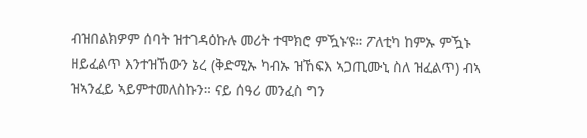ብዝበልክዎም ሰባት ዝተገዳዕኩሉ መሪት ተሞክሮ ምዃኑ’ዩ። ፖለቲካ ከምኡ ምዃኑ ዘይፈልጥ እንተዝኸውን ኔረ (ቅድሚኡ ካብኡ ዝኸፍእ ኣጋጢሙኒ ስለ ዝፈልጥ) ብኣ ዝኣንፈይ ኣይምተመለስኩን። ናይ ሰዓሪ መንፈስ ግን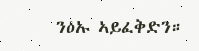ንዕኡ ኣይፈቅድን።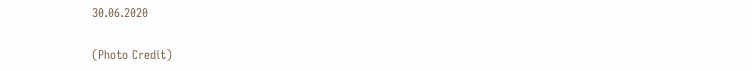30.06.2020

(Photo Credit)